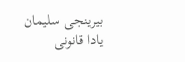بیرینجی سلیمان یادا قانونی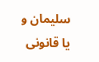سلیمان و یا قانونی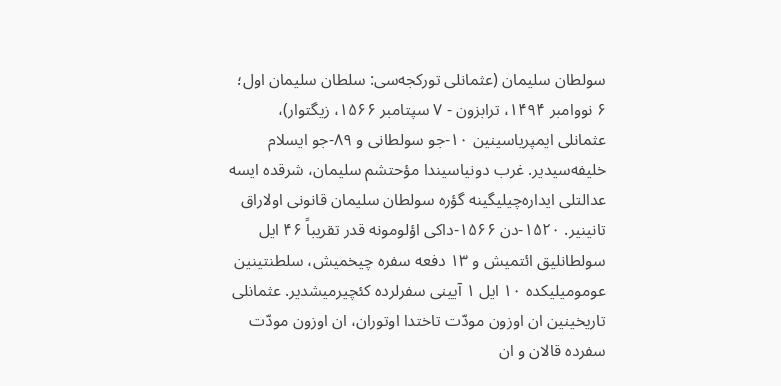سولطان سلیمان (عثمانلی تورکجه‌سی: سلطان سلیمان اول؛ ۶ نووامبر ۱۴۹۴، ترابزون - ۷ سپتامبر ۱۵۶۶، زیگتوار)، عثمانلی ایمپریاسینین ۱۰-جو سولطانی و ۸۹-جو ایسلام خلیفه‌سیدیر. غرب دونیاسیندا مؤحتشم سلیمان، شرقده ایسه عدالتلی ایداره‌چیلیگینه گؤره سولطان سلیمان قانونی اولاراق تانینیر. ۱۵۲۰-دن ۱۵۶۶-داکی اؤلومونه قدر تقریباً ۴۶ ایل سولطانلیق ائتمیش و ۱۳ دفعه سفره چیخمیش، سلطنتینین عومومیلیکده ۱۰ ایل ۱ آیینی سفرلرده کئچیرمیشدیر. عثمانلی تاریخینین ان اوزون مودّت تاختدا اوتوران، ان اوزون مودّت سفرده قالان و ان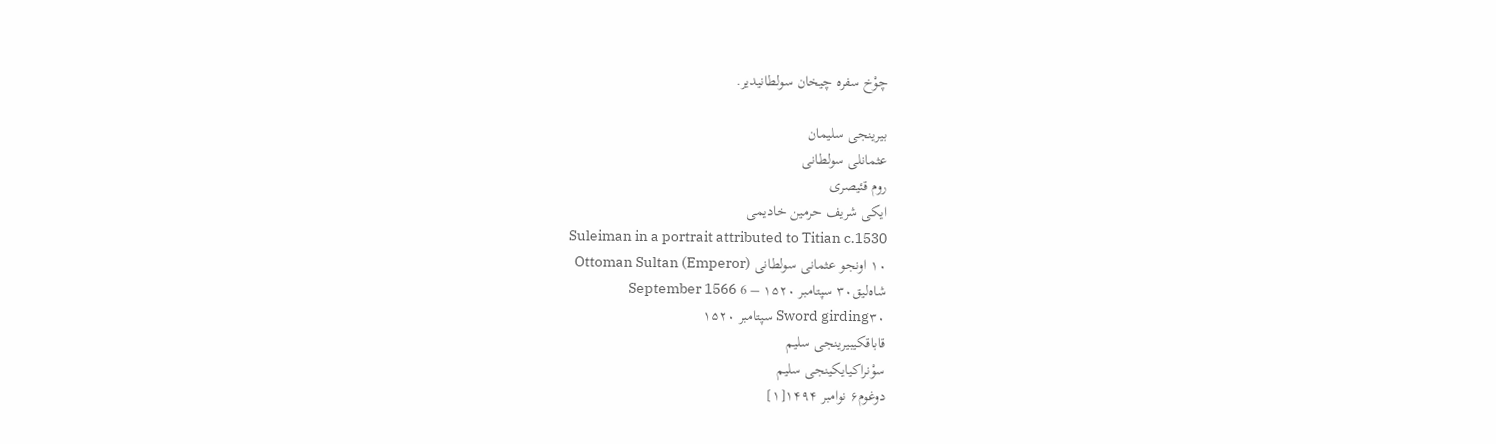چوْخ سفره چیخان سولطانیدیر.

بیرینجی سلیمان
عثمانلی سولطانی
روم قئیصری
ایکی شریف حرمین خادیمی
Suleiman in a portrait attributed to Titian c.1530
۱۰ اونجو عثمانی سولطانی Ottoman Sultan (Emperor)
شاه‌لیق۳۰ سپتامبر ۱۵۲۰ – 6 September 1566
Sword girding۳۰ سپتامبر ۱۵۲۰
قاباقکیبیرینجی سلیم
سوْنراکیایکینجی سلیم
دوغوم۶ نوامبر ۱۴۹۴[۱]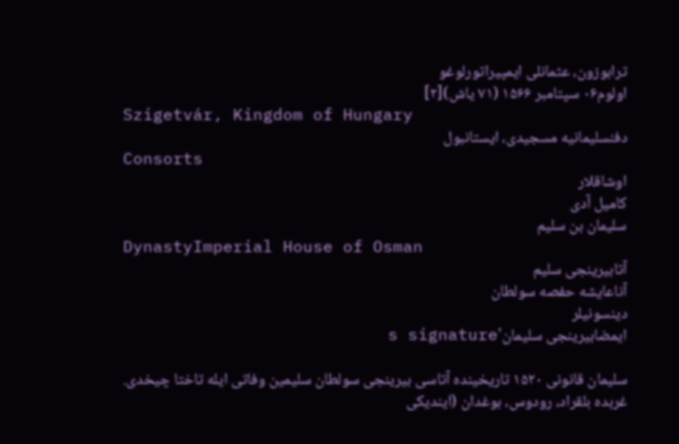ترابوزون، عثمانلی ایمپیراتورلوغو
اولوم۰۶ سپتامبر ۱۵۶۶ (۷۱ یاش)[۲]
Szigetvár, Kingdom of Hungary
دفنسلیمانیه مسجیدی، ایستانبول
Consorts
اوشاقلار
کامیل آدی
سلیمان بن سلیم
DynastyImperial House of Osman
آتابیرینجی سلیم
آناعایشه حفصه سولطان
دینسونیلر
ایمضابیرینجی سلیمان's signature

سلیمان قانونی ۱۵۲۰ تاریخینده آتاسی بیرینجی سولطان سلیمین وفاتی ایله تاختا چیخدی. غربده بلقراد، رودوس، بوغدان (ایندیکی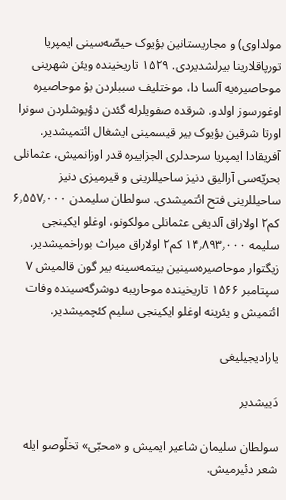مولداوی) و مجاریستانین بؤیوک حیصّه‌سینی ایمپریا تورپاقلارینا بیرلشدیردی. ۱۵۲۹ تاریخینده ویئن شهرینی موحاصیره‌یه آلسا دا، موختلیف سببلردن بۇ موحاصیره اوغورسوز اولدو. شرقده صفویلرله گئدن دؤیوشلردن سونرا اورتا شرقین بؤیوک بیر قیسمینی ایشغال ائتمیشدیر. آفریقادا ایمپریا سرحدلری الجزاییره قدر اوزانمیش، عثمانلی بحریّه‌سی آرالیق دنیز ساحیللرینی و قیرمیزی دنیز ساحیللرینی فتح ائتمیشدی. سولطان سلیمدن ۶٫۵۵۷٫۰۰۰ کم۲ اولاراق آلدیغی عثمانلی مولکونو، اوغلو ایکینجی سلیمه ۱۴٫۸۹۳٫۰۰۰ کم۲ اولاراق میراث بوراخمیشدیر. زیگتوار موحاصیره‌سینین بیتمه‌سینه بیر گون قالمیش ۷ سپتامبر ۱۵۶۶ تاریخینده موحاریبه دوشرگه‌سینده وفات ائتمیش و یئرینه اوغلو ایکینجی سلیم کئچمیشدیر.

یارادیجیلیغی

دَییشدیر

سولطان سلیمان شاعیر ایمیش و «محبّی» تخلّوصو ایله شعر دئیرمیش.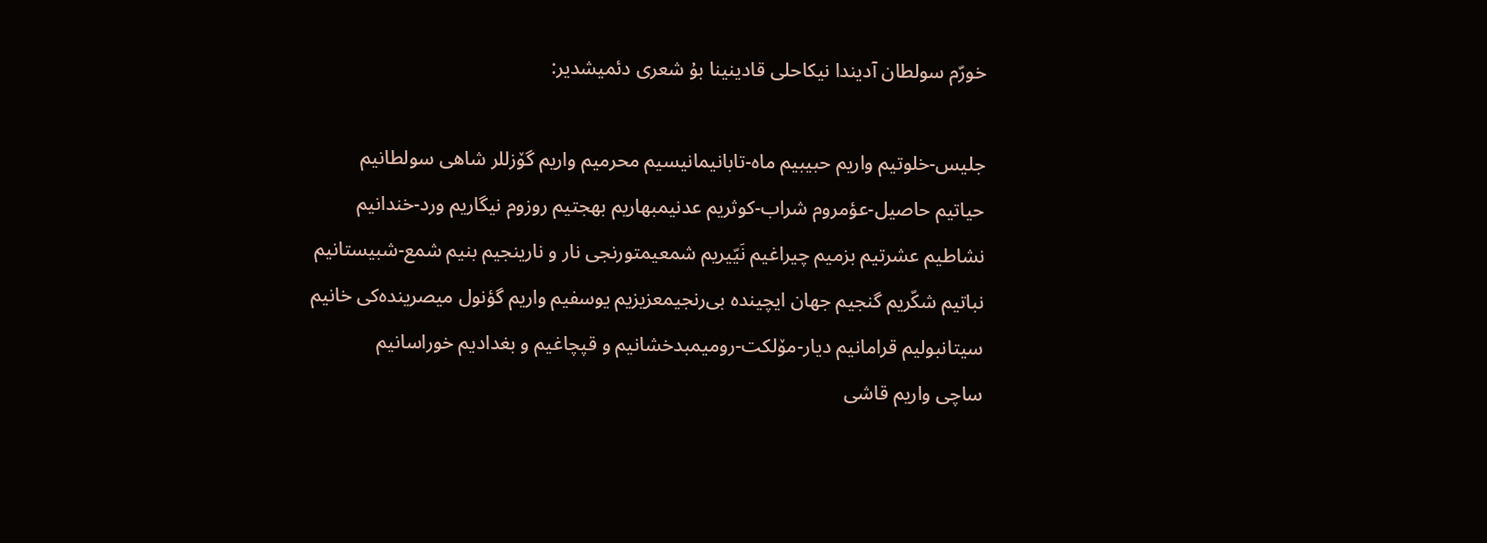خورّم سولطان آدیندا نیکاحلی قادینینا بۇ شعری دئمیشدیر:

جلیس-خلوتیم واریم حبیبیم ماه-تابانیمانیسیم محرمیم واریم گۆزللر شاهی سولطانیم
حیاتیم حاصیل-عؤمروم شراب-کوثریم عدنیمبهاریم بهجتیم روزوم نیگاریم ورد-خندانیم
نشاطیم عشرتیم بزمیم چیراغیم نَیّیریم شمعیمتورنجی نار و نارینجیم بنیم شمع-شبیستانیم
نباتیم شکّریم گنجیم جهان ایچینده بی‌رنجیمعزیزیم یوسفیم واریم گؤنول میصرینده‌کی خانیم
سیتانبولیم قرامانیم دیار-مۆلکت-رومیمبدخشانیم و قپچاغیم و بغدادیم خوراسانیم
ساچی واریم قاشی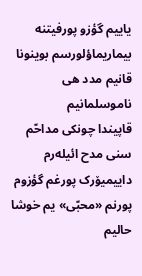یاییم گؤزو پورفیتنه بیماریماؤلورسم بوینونا قانیم مدد هی ناموسلمانیم
قاپیندا چونکی مداحّم سنی مدح ائیله‌رم داییمیۆرک پورغم گؤزوم پورنم «محبّی» یم خوشا حالیم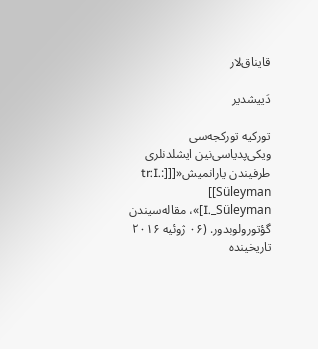قایناق‌لار

دَییشدیر

تورکیه تورکجه‌سی ویکی‌پدیاسی‌نین ایشلدنلری طرفیندن یارانمیش«[[[:tr:I. Süleyman]] I._Süleyman]»، مقاله‌سیندن گؤتورولوبدور. (۰۶ ژوئیه ۲۰۱۶ تاریخینده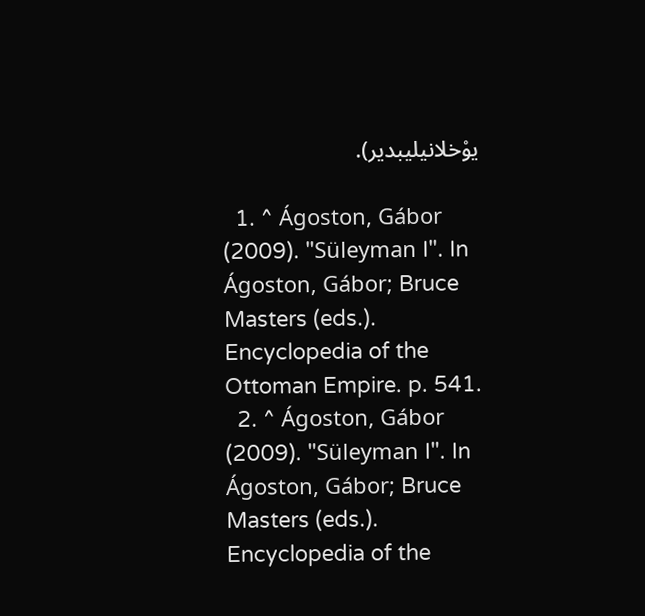یوْخلانیلیبدیر).

  1. ^ Ágoston, Gábor (2009). "Süleyman I". In Ágoston, Gábor; Bruce Masters (eds.). Encyclopedia of the Ottoman Empire. p. 541.
  2. ^ Ágoston, Gábor (2009). "Süleyman I". In Ágoston, Gábor; Bruce Masters (eds.). Encyclopedia of the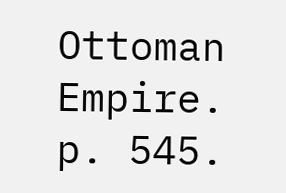Ottoman Empire. p. 545.